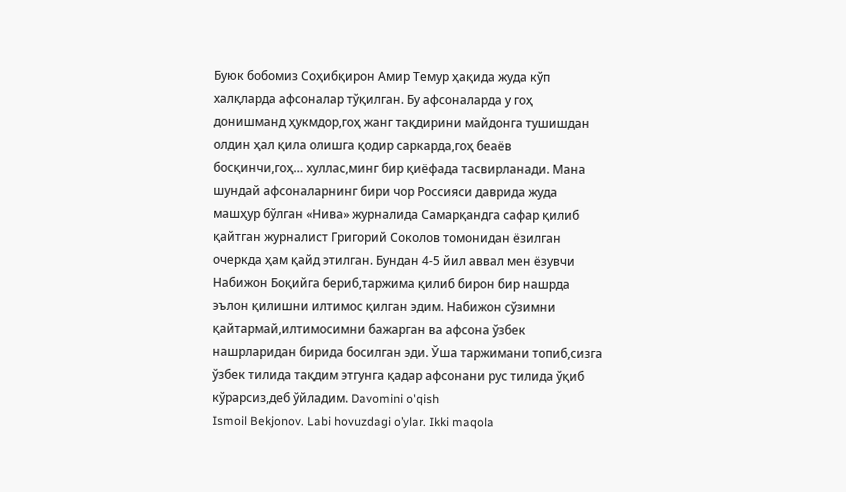Буюк бобомиз Соҳибқирон Амир Темур ҳақида жуда кўп халқларда афсоналар тўқилган. Бу афсоналарда у гоҳ донишманд ҳукмдор,гоҳ жанг тақдирини майдонга тушишдан олдин ҳал қила олишга қодир саркарда,гоҳ беаёв босқинчи,гоҳ… хуллас,минг бир қиёфада тасвирланади. Мана шундай афсоналарнинг бири чор Россияси даврида жуда машҳур бўлган «Нива» журналида Самарқандга сафар қилиб қайтган журналист Григорий Соколов томонидан ёзилган очеркда ҳам қайд этилган. Бундан 4-5 йил аввал мен ёзувчи Набижон Боқийга бериб,таржима қилиб бирон бир нашрда эълон қилишни илтимос қилган эдим. Набижон сўзимни қайтармай,илтимосимни бажарган ва афсона ўзбек нашрларидан бирида босилган эди. Ўша таржимани топиб,сизга ўзбек тилида тақдим этгунга қадар афсонани рус тилида ўқиб кўрарсиз,деб ўйладим. Davomini o'qish
Ismoil Bekjonov. Labi hovuzdagi o’ylar. Ikki maqola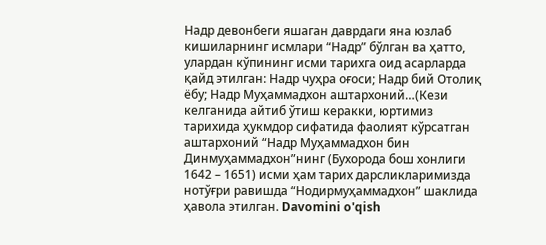Надр девонбеги яшаган даврдаги яна юзлаб кишиларнинг исмлари “Надр” бўлган ва ҳатто, улардан кўпининг исми тарихга оид асарларда қайд этилган: Надр чуҳра оғоси; Надр бий Отолиқ ёбу; Надр Муҳаммадхон аштархоний…(Кези келганида айтиб ўтиш керакки, юртимиз тарихида ҳукмдор сифатида фаолият кўрсатган аштархоний “Надр Муҳаммадхон бин Динмуҳаммадхон”нинг (Бухорода бош хонлиги 1642 – 1651) исми ҳам тарих дарсликларимизда нотўғри равишда “Нодирмуҳаммадхон” шаклида ҳавола этилган. Davomini o'qish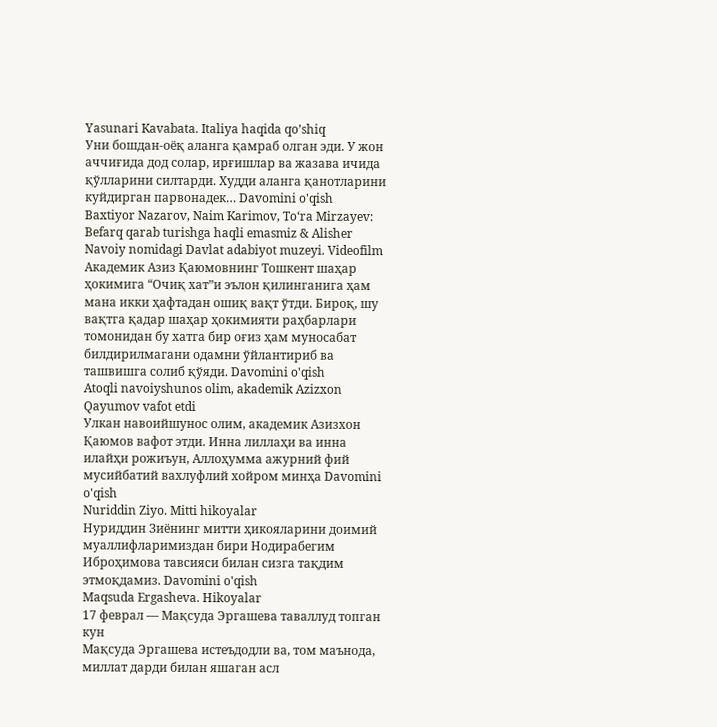Yasunari Kavabata. Italiya haqida qo’shiq
Уни бошдан-оёқ аланга қамраб олган эди. У жон аччиғида дод солар, ирғишлар ва жазава ичида қўлларини силтарди. Худди аланга қанотларини куйдирган парвонадек… Davomini o'qish
Baxtiyor Nazarov, Naim Karimov, To‘ra Mirzayev: Befarq qarab turishga haqli emasmiz & Alisher Navoiy nomidagi Davlat adabiyot muzeyi. Videofilm
Академик Азиз Қаюмовнинг Тошкент шаҳар ҳокимига “Очиқ хат”и эълон қилинганига ҳам мана икки ҳафтадан ошиқ вақт ўтди. Бироқ, шу вақтга қадар шаҳар ҳокимияти раҳбарлари томонидан бу хатга бир оғиз ҳам муносабат билдирилмагани одамни ўйлантириб ва ташвишга солиб қўяди. Davomini o'qish
Atoqli navoiyshunos olim, akademik Azizxon Qayumov vafot etdi
Улкан навоийшунос олим, академик Азизхон Қаюмов вафот этди. Инна лиллаҳи ва инна илайҳи рожиъун, Аллоҳумма ажурний фий мусийбатий вахлуфлий хойром минҳа Davomini o'qish
Nuriddin Ziyo. Mitti hikoyalar
Нуриддин Зиёнинг митти ҳикояларини доимий муаллифларимиздан бири Нодирабегим Иброҳимова тавсияси билан сизга тақдим этмоқдамиз. Davomini o'qish
Maqsuda Ergasheva. Hikoyalar
17 феврал — Мақсуда Эргашева таваллуд топган кун
Мақсуда Эргашева истеъдодли ва, том маънода, миллат дарди билан яшаган асл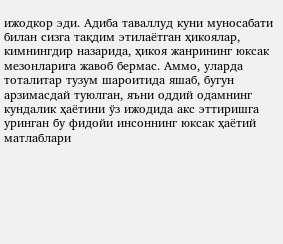ижодкор эди. Адиба таваллуд куни муносабати билан сизга тақдим этилаётган ҳикоялар, кимнингдир назарида, ҳикоя жанрининг юксак мезонларига жавоб бермас. Аммо, уларда тоталитар тузум шароитида яшаб, бугун арзимасдай туюлган, яъни оддий одамнинг кундалик ҳаётини ўз ижодида акс эттиришга уринган бу фидойи инсоннинг юксак ҳаётий матлаблари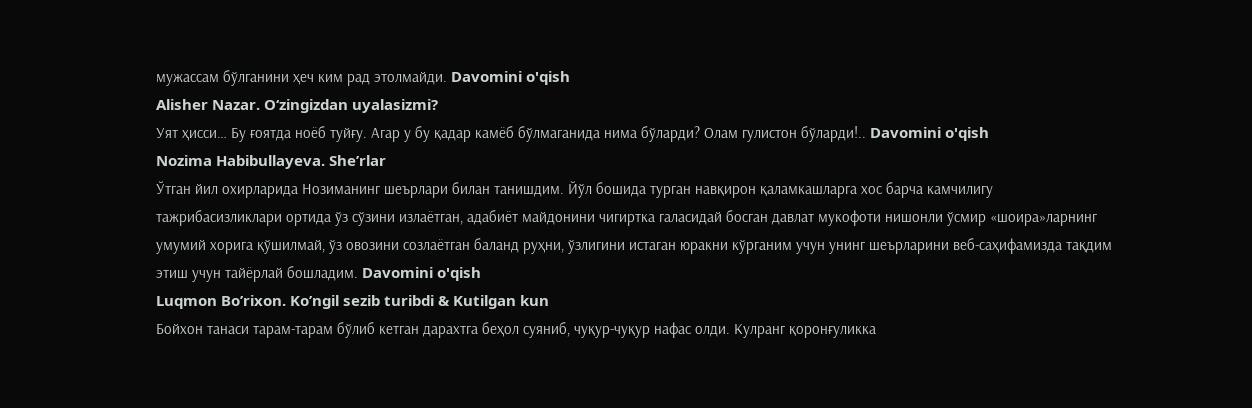мужассам бўлганини ҳеч ким рад этолмайди. Davomini o'qish
Alisher Nazar. O‘zingizdan uyalasizmi?
Уят ҳисси… Бу ғоятда ноёб туйғу. Агар у бу қадар камёб бўлмаганида нима бўларди? Олам гулистон бўларди!.. Davomini o'qish
Nozima Habibullayeva. She’rlar
Ўтган йил охирларида Нозиманинг шеърлари билан танишдим. Йўл бошида турган навқирон қаламкашларга хос барча камчилигу тажрибасизликлари ортида ўз сўзини излаётган, адабиёт майдонини чигиртка галасидай босган давлат мукофоти нишонли ўсмир «шоира»ларнинг умумий хорига қўшилмай, ўз овозини созлаётган баланд руҳни, ўзлигини истаган юракни кўрганим учун унинг шеърларини веб-саҳифамизда тақдим этиш учун тайёрлай бошладим. Davomini o'qish
Luqmon Bo’rixon. Ko’ngil sezib turibdi & Kutilgan kun
Бойхон танаси тарам-тарам бўлиб кетган дарахтга беҳол суяниб, чуқур-чуқур нафас олди. Кулранг қоронғуликка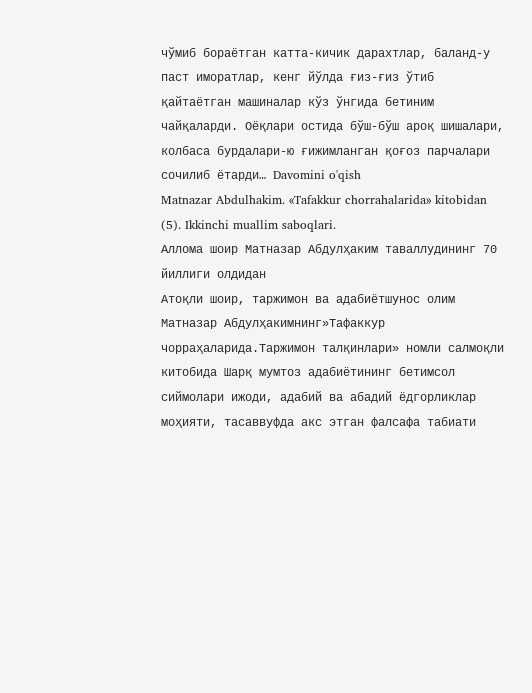чўмиб бораётган катта-кичик дарахтлар, баланд-у паст иморатлар, кенг йўлда ғиз-ғиз ўтиб қайтаётган машиналар кўз ўнгида бетиним чайқаларди. Оёқлари остида бўш-бўш ароқ шишалари, колбаса бурдалари-ю ғижимланган қоғоз парчалари сочилиб ётарди… Davomini o'qish
Matnazar Abdulhakim. «Tafakkur chorrahalarida» kitobidan (5). Ikkinchi muallim saboqlari.
Аллома шоир Матназар Абдулҳаким таваллудининг 70 йиллиги олдидан
Атоқли шоир, таржимон ва адабиётшунос олим Матназар Абдулҳакимнинг»Тафаккур чорраҳаларида.Таржимон талқинлари» номли салмоқли китобида Шарқ мумтоз адабиётининг бетимсол сиймолари ижоди, адабий ва абадий ёдгорликлар моҳияти, тасаввуфда акс этган фалсафа табиати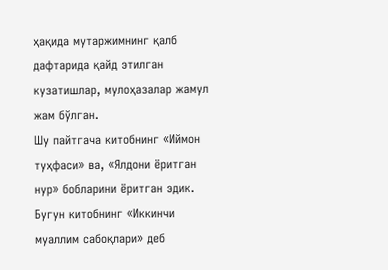ҳақида мутаржимнинг қалб дафтарида қайд этилган кузатишлар, мулоҳазалар жамул жам бўлган.
Шу пайтгача китобнинг «Иймон туҳфаси» ва, «Ялдони ёритган нур» бобларини ёритган эдик. Бугун китобнинг «Иккинчи муаллим сабоқлари» деб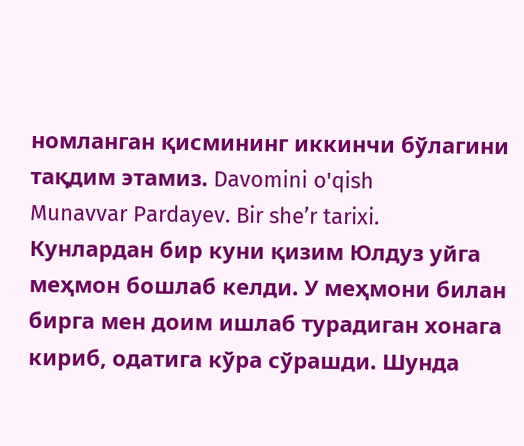номланган қисмининг иккинчи бўлагини тақдим этамиз. Davomini o'qish
Munavvar Pardayev. Bir she’r tarixi.
Кунлардан бир куни қизим Юлдуз уйга меҳмон бошлаб келди. У меҳмони билан бирга мен доим ишлаб турадиган хонага кириб, одатига кўра сўрашди. Шунда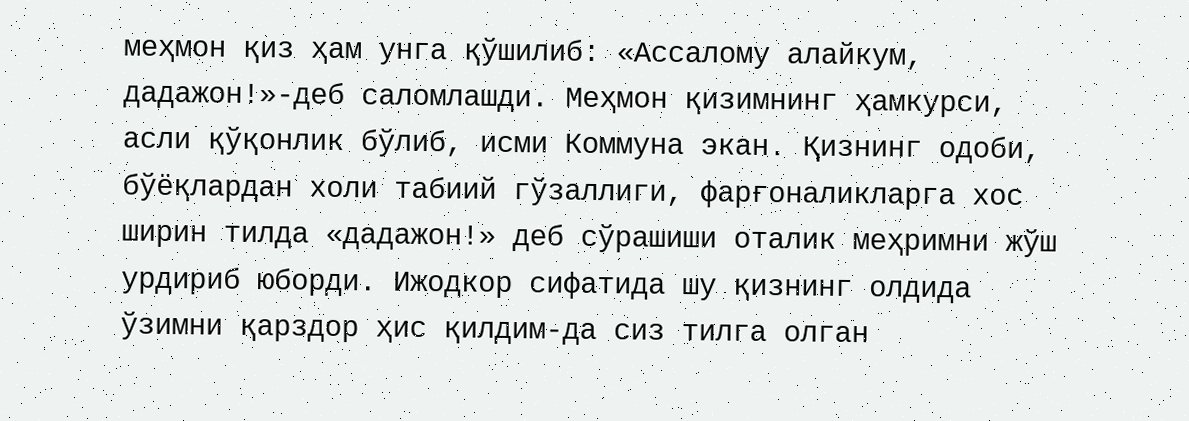меҳмон қиз ҳам унга қўшилиб: «Ассалому алайкум, дадажон!»-деб саломлашди. Меҳмон қизимнинг ҳамкурси, асли қўқонлик бўлиб, исми Коммуна экан. Қизнинг одоби, бўёқлардан холи табиий гўзаллиги, фарғоналикларга хос ширин тилда «дадажон!» деб сўрашиши оталик меҳримни жўш урдириб юборди. Ижодкор сифатида шу қизнинг олдида ўзимни қарздор ҳис қилдим-да сиз тилга олган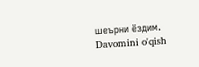шеърни ёздим. Davomini o'qish